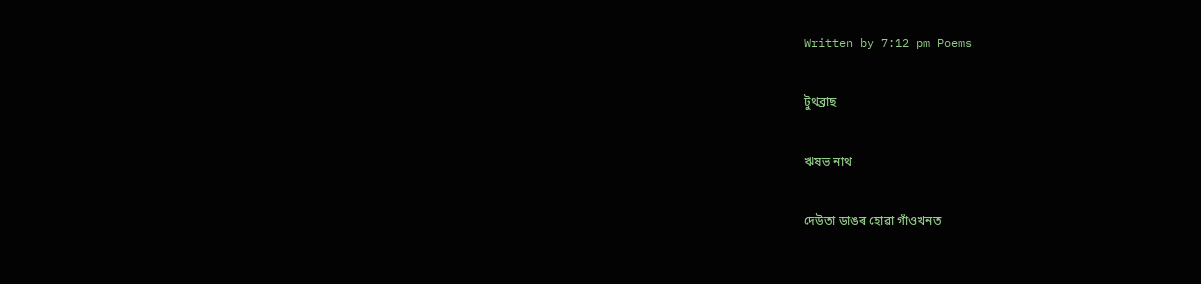Written by 7:12 pm Poems

টুথব্ৰাছ

ঋষভ নাথ

দেউতা ডাঙৰ হোৱা গাঁওখনত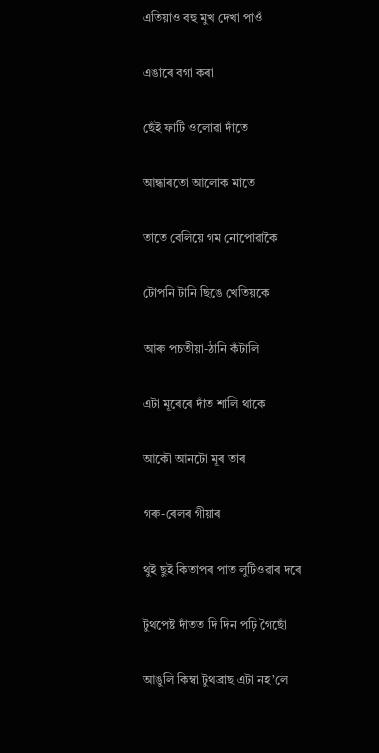এতিয়াও বহু মুখ দেখা পাওঁ

এঙাৰে বগা কৰা

ছে‍ঁই ফাটি ওলোৱা দাঁতে

আন্ধাৰতো আলোক মাতে

তাতে বেলিয়ে গম নোপোৱাকৈ

টোপনি টানি ছিঙে খেতিয়কে

আৰু পচতীয়া-ঠানি কঁটালি

এটা মূৰেৰে দাঁত শালি থাকে

আকৌ আনটো মূৰ তাৰ

গৰু-ৰেলৰ গীয়াৰ

থুই ছুই কিতাপৰ পাত লুটিওৱাৰ দৰে

টুথপেষ্ট দাঁতত দি দিন পঢ়ি গৈছোঁ

আঙুলি কিম্বা টুথব্ৰাছ এটা নহ’লে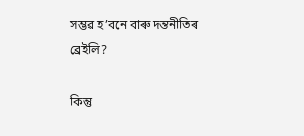সম্ভৱ হ’বনে বাৰু দন্তনীতিৰ ব্ৰেইলি?

কিন্তু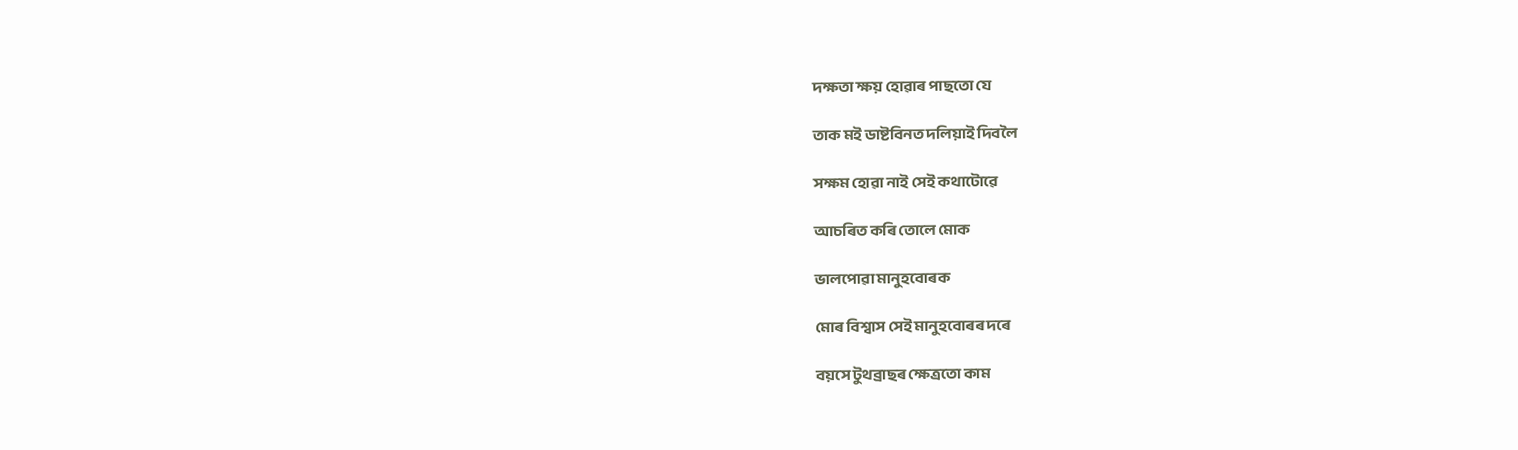দক্ষতা ক্ষয় হোৱাৰ পাছতো যে

তাক মই ডাষ্টবিনত দলিয়াই দিবলৈ

সক্ষম হোৱা নাই সেই কথাটোৱে

আচৰিত কৰি তোলে মোক

ভালপোৱা মানুহবোৰক

মোৰ বিশ্বাস সেই মানুহবোৰৰ দৰে

বয়সে টুথব্ৰাছৰ ক্ষেত্ৰতো কাম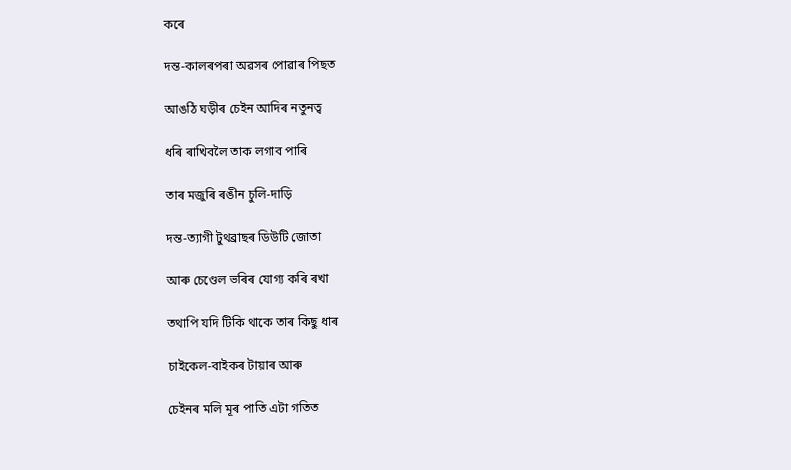কৰে

দন্ত-কালৰপৰা অৱসৰ পোৱাৰ পিছত

আঙঠি ঘড়ীৰ চেইন আদিৰ নতুনত্ব

ধৰি ৰাখিবলৈ তাক লগাব পাৰি

তাৰ মজুৰি ৰঙীন চুলি-দাড়ি

দন্ত-ত্যাগী টুথব্ৰাছৰ ডিউটি জোতা

আৰু চেণ্ডেল ভৰিৰ যোগ্য কৰি ৰখা

তথাপি যদি টিকি থাকে তাৰ কিছু ধাৰ

চাইকেল-বাইকৰ টায়াৰ আৰু

চেইনৰ মলি মূৰ পাতি এটা গতিত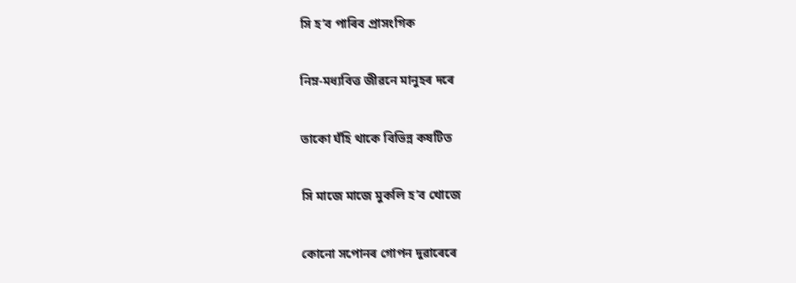সি হ’ব পাৰিব প্ৰাসংগিক

নিম্ন-মধ্যবিত্ত জীৱনে মানুহৰ দৰে

তাকো ঘঁহি থাকে বিভিন্ন কষটিত

সি মাজে মাজে মুকলি হ’ব খোজে

কোনো সপোনৰ গোপন দুৱাৰেৰে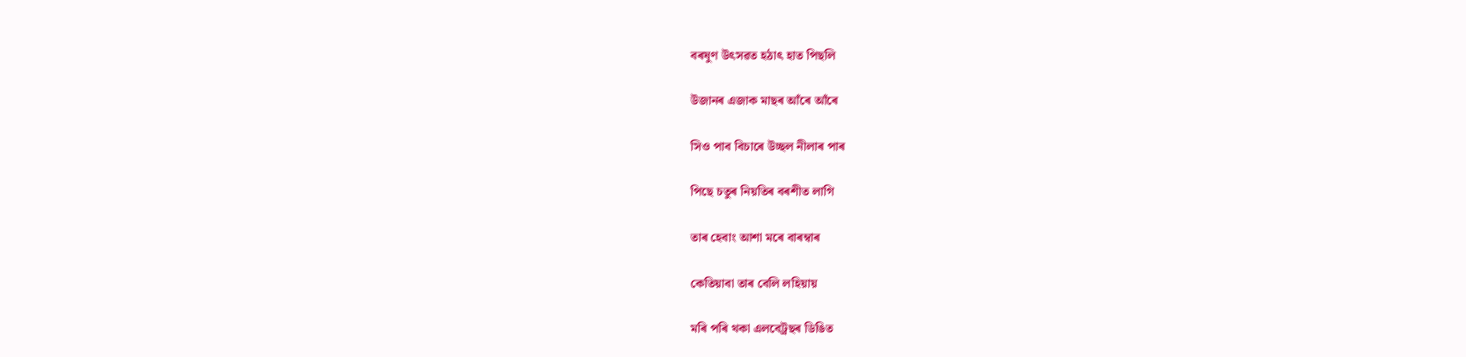বৰষুণ উৎসৱত হঠাৎ হাত পিছলি

উজানৰ এজাক মাছৰ আঁৰে আঁৰে

সিও পাব বিচাৰে উচ্ছল নীলাৰ পাৰ

পিছে চতুৰ নিয়তিৰ বৰশীত লাগি

তাৰ হেবাং আশা মৰে বাৰম্বাৰ

কেতিয়াবা তাৰ বেলি লহিয়ায়

মৰি পৰি থকা এলবেট্ৰছৰ ডিঙিত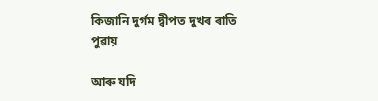কিজানি দুৰ্গম দ্বীপত দুখৰ ৰাতি পুৱায়

আৰু যদি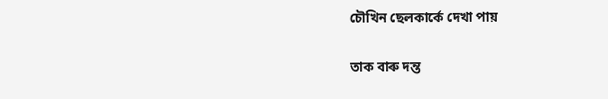চৌখিন ছেলকাৰ্কে দেখা পায়

তাক বাৰু দন্ত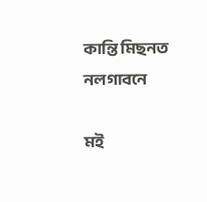কান্তি মিছনত নলগাবনে

মই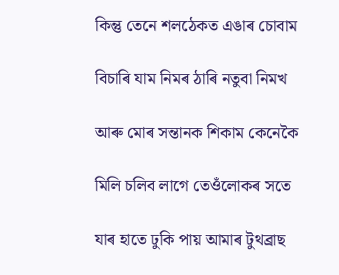কিন্তু তেনে শলঠেকত এঙাৰ চোবাম

বিচাৰি যাম নিমৰ ঠাৰি নতুবা নিমখ

আৰু মোৰ সন্তানক শিকাম কেনেকৈ

মিলি চলিব লাগে তেওঁলোকৰ সতে

যাৰ হাতে ঢুকি পায় আমাৰ টুথব্ৰাছ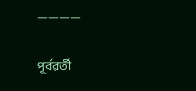————

পূৰ্বৱৰ্তী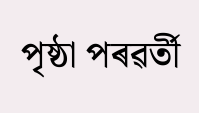পৃষ্ঠা পৰৱৰ্তী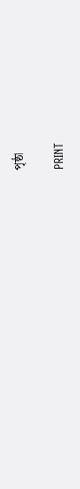পৃষ্ঠা

PRINT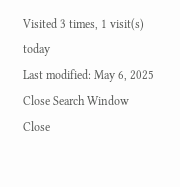Visited 3 times, 1 visit(s) today
Last modified: May 6, 2025
Close Search Window
Close